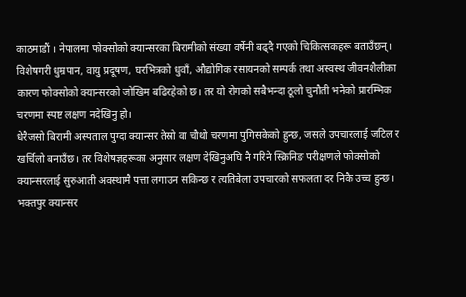काठमाडौं । नेपालमा फोक्सोको क्यान्सरका बिरामीको संख्या वर्षेनी बढ्दै गएको चिकित्सकहरू बताउँछन्। विशेषगरी धुम्रपान, वायु प्रदूषण, घरभित्रको धुवाँ, औद्योगिक रसायनको सम्पर्क तथा अस्वस्थ जीवनशैलीका कारण फोक्सोको क्यान्सरको जोखिम बढिरहेको छ। तर यो रोगको सबैभन्दा ठूलो चुनौती भनेको प्रारम्भिक चरणमा स्पष्ट लक्षण नदेखिनु हो।
धेरैजसो बिरामी अस्पताल पुग्दा क्यान्सर तेस्रो वा चौथो चरणमा पुगिसकेको हुन्छ, जसले उपचारलाई जटिल र खर्चिलो बनाउँछ। तर विशेषज्ञहरूका अनुसार लक्षण देखिनुअघि नै गरिने स्क्रिनिङ परीक्षणले फोक्सोको क्यान्सरलाई सुरुआती अवस्थामै पत्ता लगाउन सकिन्छ र त्यतिबेला उपचारको सफलता दर निकै उच्च हुन्छ।
भक्तपुर क्यान्सर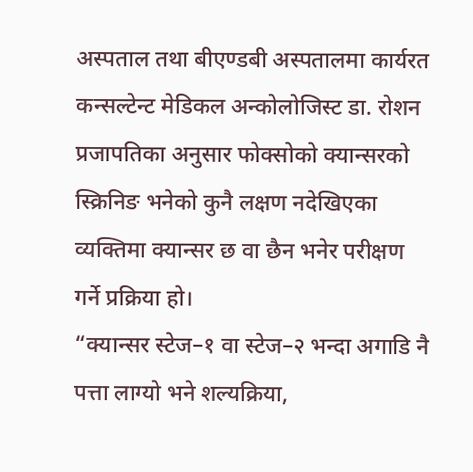अस्पताल तथा बीएण्डबी अस्पतालमा कार्यरत कन्सल्टेन्ट मेडिकल अन्कोलोजिस्ट डा. रोशन प्रजापतिका अनुसार फोक्सोको क्यान्सरको स्क्रिनिङ भनेको कुनै लक्षण नदेखिएका व्यक्तिमा क्यान्सर छ वा छैन भनेर परीक्षण गर्ने प्रक्रिया हो।
“क्यान्सर स्टेज–१ वा स्टेज–२ भन्दा अगाडि नै पत्ता लाग्यो भने शल्यक्रिया,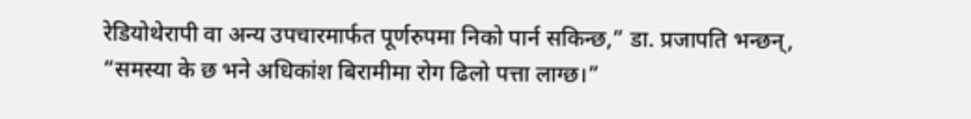रेडियोथेरापी वा अन्य उपचारमार्फत पूर्णरुपमा निको पार्न सकिन्छ,” डा. प्रजापति भन्छन्, “समस्या के छ भने अधिकांश बिरामीमा रोग ढिलो पत्ता लाग्छ।”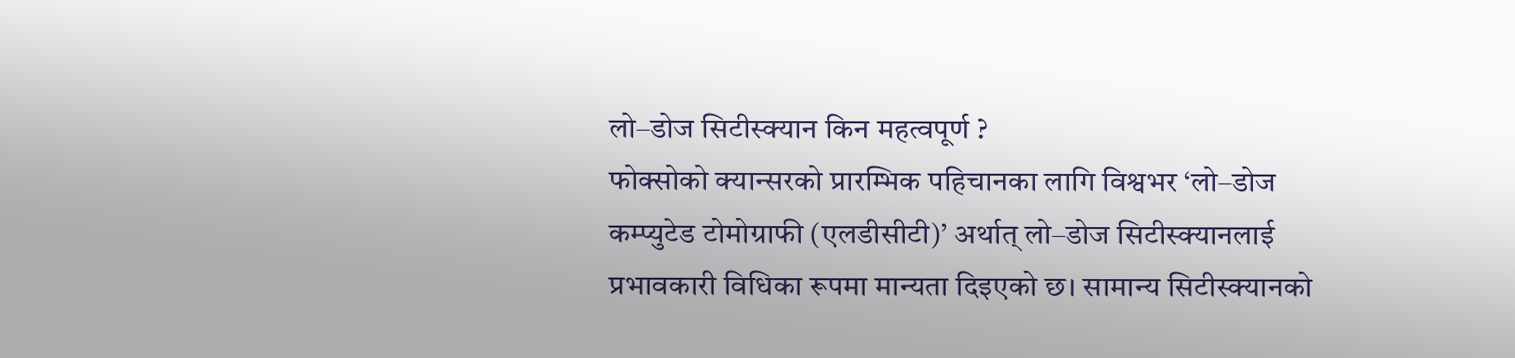लो–डोज सिटीस्क्यान किन महत्वपूर्ण ?
फोक्सोको क्यान्सरको प्रारम्भिक पहिचानका लागि विश्वभर ‘लो–डोज कम्प्युटेड टोमोग्राफी (एलडीसीटी)’ अर्थात् लो–डोज सिटीस्क्यानलाई प्रभावकारी विधिका रूपमा मान्यता दिइएको छ। सामान्य सिटीस्क्यानको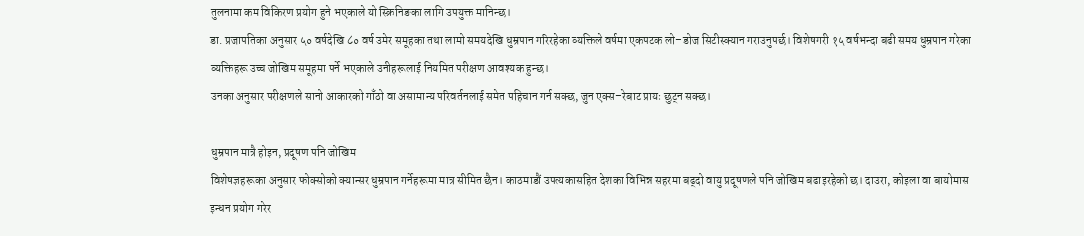तुलनामा कम विकिरण प्रयोग हुने भएकाले यो स्क्रिनिङका लागि उपयुक्त मानिन्छ।
डा. प्रजापतिका अनुसार ५० वर्षदेखि ८० वर्ष उमेर समूहका तथा लामो समयदेखि धुम्रपान गरिरहेका व्यक्तिले वर्षमा एकपटक लो–डोज सिटीस्क्यान गराउनुपर्छ। विशेषगरी १५ वर्षभन्दा बढी समय धुम्रपान गरेका व्यक्तिहरू उच्च जोखिम समूहमा पर्ने भएकाले उनीहरूलाई नियमित परीक्षण आवश्यक हुन्छ।
उनका अनुसार परीक्षणले सानो आकारको गाँठो वा असामान्य परिवर्तनलाई समेत पहिचान गर्न सक्छ, जुन एक्स–रेबाट प्रायः छुट्न सक्छ।

धुम्रपान मात्रै होइन, प्रदूषण पनि जोखिम
विशेषज्ञहरूका अनुसार फोक्सोको क्यान्सर धुम्रपान गर्नेहरूमा मात्र सीमित छैन। काठमाडौं उपत्यकासहित देशका विभिन्न सहरमा बढ्दो वायु प्रदूषणले पनि जोखिम बढाइरहेको छ। दाउरा, कोइला वा बायोमास इन्धन प्रयोग गरेर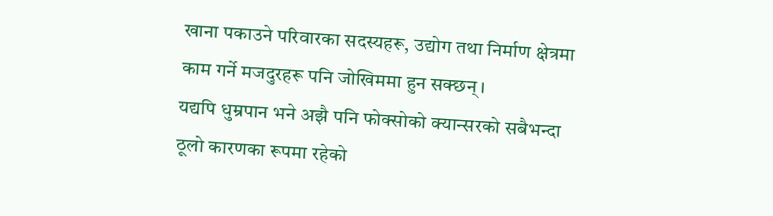खाना पकाउने परिवारका सदस्यहरू, उद्योग तथा निर्माण क्षेत्रमा काम गर्ने मजदुरहरू पनि जोखिममा हुन सक्छन्।
यद्यपि धुम्रपान भने अझै पनि फोक्सोको क्यान्सरको सबैभन्दा ठूलो कारणका रूपमा रहेको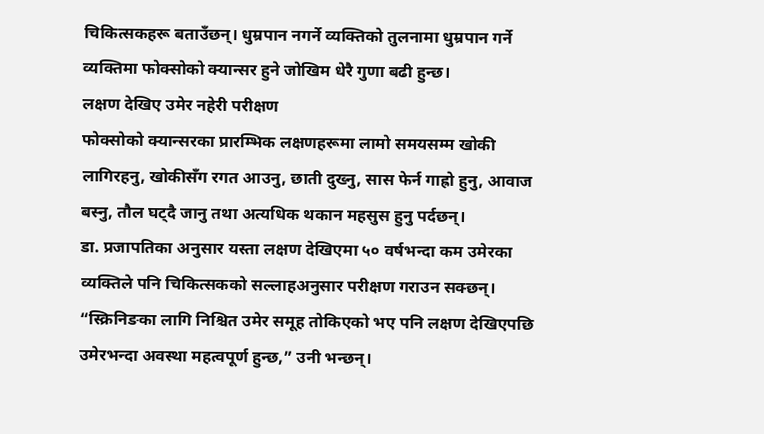चिकित्सकहरू बताउँछन्। धुम्रपान नगर्ने व्यक्तिको तुलनामा धुम्रपान गर्ने व्यक्तिमा फोक्सोको क्यान्सर हुने जोखिम धेरै गुणा बढी हुन्छ।
लक्षण देखिए उमेर नहेरी परीक्षण
फोक्सोको क्यान्सरका प्रारम्भिक लक्षणहरूमा लामो समयसम्म खोकी लागिरहनु, खोकीसँग रगत आउनु, छाती दुख्नु, सास फेर्न गाह्रो हुनु, आवाज बस्नु, तौल घट्दै जानु तथा अत्यधिक थकान महसुस हुनु पर्दछन्।
डा. प्रजापतिका अनुसार यस्ता लक्षण देखिएमा ५० वर्षभन्दा कम उमेरका व्यक्तिले पनि चिकित्सकको सल्लाहअनुसार परीक्षण गराउन सक्छन्। “स्क्रिनिङका लागि निश्चित उमेर समूह तोकिएको भए पनि लक्षण देखिएपछि उमेरभन्दा अवस्था महत्वपूर्ण हुन्छ,” उनी भन्छन्।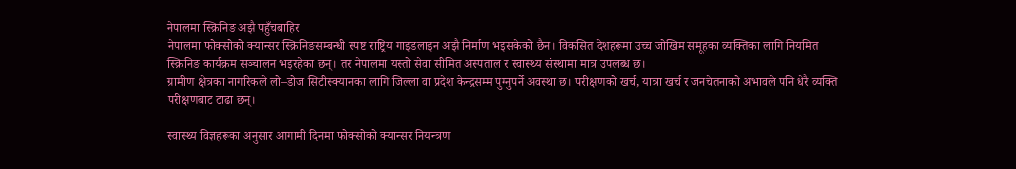नेपालमा स्क्रिनिङ अझै पहुँचबाहिर
नेपालमा फोक्सोको क्यान्सर स्क्रिनिङसम्बन्धी स्पष्ट राष्ट्रिय गाइडलाइन अझै निर्माण भइसकेको छैन। विकसित देशहरूमा उच्च जोखिम समूहका व्यक्तिका लागि नियमित स्क्रिनिङ कार्यक्रम सञ्चालन भइरहेका छन्। तर नेपालमा यस्तो सेवा सीमित अस्पताल र स्वास्थ्य संस्थामा मात्र उपलब्ध छ।
ग्रामीण क्षेत्रका नागरिकले लो–डोज सिटीस्क्यानका लागि जिल्ला वा प्रदेश केन्द्रसम्म पुग्नुपर्ने अवस्था छ। परीक्षणको खर्च, यात्रा खर्च र जनचेतनाको अभावले पनि धेरै व्यक्ति परीक्षणबाट टाढा छन्।

स्वास्थ्य विज्ञहरूका अनुसार आगामी दिनमा फोक्सोको क्यान्सर नियन्त्रण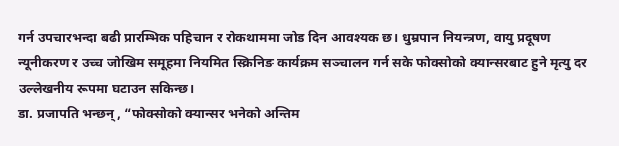गर्न उपचारभन्दा बढी प्रारम्भिक पहिचान र रोकथाममा जोड दिन आवश्यक छ। धुम्रपान नियन्त्रण, वायु प्रदूषण न्यूनीकरण र उच्च जोखिम समूहमा नियमित स्क्रिनिङ कार्यक्रम सञ्चालन गर्न सके फोक्सोको क्यान्सरबाट हुने मृत्यु दर उल्लेखनीय रूपमा घटाउन सकिन्छ।
डा. प्रजापति भन्छन्, “फोक्सोको क्यान्सर भनेको अन्तिम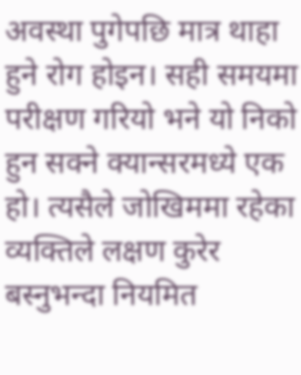अवस्था पुगेपछि मात्र थाहा हुने रोग होइन। सही समयमा परीक्षण गरियो भने यो निको हुन सक्ने क्यान्सरमध्ये एक हो। त्यसैले जोखिममा रहेका व्यक्तिले लक्षण कुरेर बस्नुभन्दा नियमित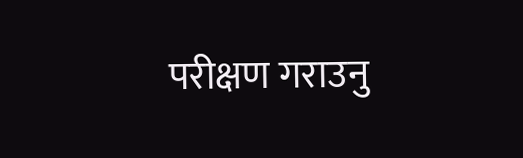परीक्षण गराउनु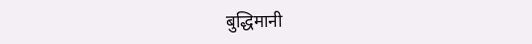बुद्धिमानी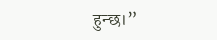हुन्छ।”